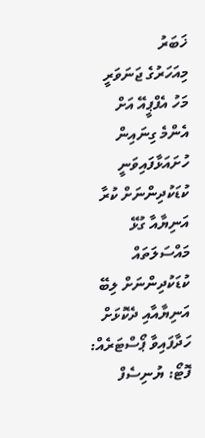ޚަބަރު
މިއަހަރުގެ ޖަނަވަރީ މަހު އެފްޕީއޭ އަށް އެންމެ ގިނައިން ހުށައަޅާފައިވަނީ ކުޑަކުދިންނަށް ކުރާ އަނިޔާއާ ގުޅޭ މައްސަލަތައް
ކުޑަކުދިންނަށް ލިބޭ އަނިޔާއާއި ދެކޮޅަށް ހަދާފައިވާ ޕޯސްޓަރެއް: ފޮޓޯ: ޔުނިސެފް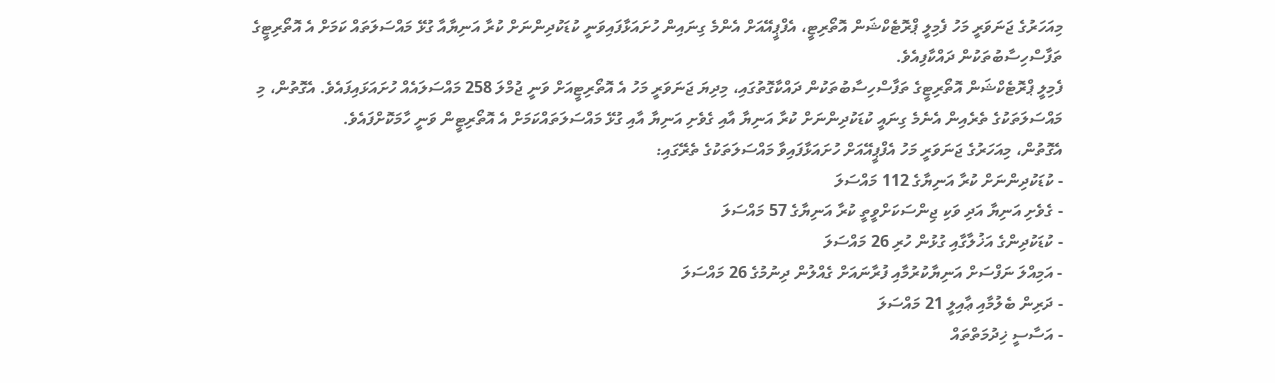މިއަހަރުގެ ޖަނަވަރީ މަހު ފެމިލީ ޕްރޮޓެކްޝަން އޮތޯރިޓީ، އެފްޕީއޭއަށް އެންމެ ގިނައިން ހުށައަޅާފައިވަނީ ކުޑަކުދިންނަށް ކުރާ އަނިޔާއާ ގުޅޭ މައްސަލަތައް ކަމަށް އެ އޮތޯރިޓީގެ ތަފާސްހިސާބުތަކުން ދައްކާފިއެވެ.
ފެމިލީ ޕްރޮޓެކްޝަން އޮތޯރިޓީގެ ތަފާސްހިސާބުތަކުން ދައްކާގޮތުގައި، މިދިޔަ ޖަނަވަރީ މަހު އެ އޮތޯރިޓީއަށް ވަނީ ޖުމްލަ 258 މައްސަލައެއް ހުށައަޅައިފައެވެ. އެގޮތުން، މި މައްސަލަތަކުގެ ތެރެއިން އެނެމެ ގިނައީ ކުޑަކުދިންނަށް ކުރާ އަނިޔާ އާއި ގެވެށި އަނިޔާ އާއި ގުޅޭ މައްސަލަތައްކަމަށް އެ އޮތޯރިޓީން ވަނީ ހާމަކޮށްފައެވެ.
އެގޮތުން، މިއަހަރުގެ ޖަނަވަރީ މަހު އެފްޕީއޭއަށް ހުށައަޅާފައިވާ މައްސަލަތަކުގެ ތެރޭގައި:
- ކުޑަކުދިންނަށް ކުރާ އަނިޔާގެ 112 މައްސަލަ
- ގެވެށި އަނިޔާ އަދި ވަކި ޖިންސަކަށްވީތީ ކުރާ އަނިޔާގެ 57 މައްސަލަ
- ކުޑަކުދިންގެ އަޚުލާގާއި ގުޅުން ހުރި 26 މައްސަލަ
- އަމިއްލަ ނަފްސަށް އަނިޔާކުރުމާއި ފުރާނައަށް ގެއްލުން ދިނުމުގެ 26 މައްސަލަ
- ދަރިން ބެލުމާއި ޢާއިލީ 21 މައްސަލަ
- އަސާސީ ޚިދުމަތްތައް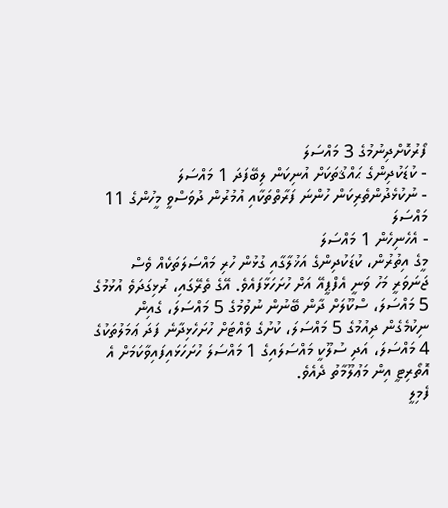ފޯރުކޮށްދިނުމުގެ 3 މައްސަލަ
- ކުޑަކުދިންގެ ޙައްޤުތަކަށް އުނިކަން ލިބޭފަދަ 1 މައްސަލަ
- ނުކުޅެދުންތެރިކަން ހުންނަ ފަރާތްތަކާއި އުމުރުން ދުވަސްވީ މީހުންގެ 11 މައްސަލަ
- އެހެނިހެން 1 މައްސަލަ
މީގެ އިތުރުން، ކުޑަކުދިންގެ އަޚުލާގާއި ގުޅުން ހުރި މައްސަލަތަކެއް ވެސް ޖަނަވަރީ މަހު ވަނީ އެފްޕީއޭ އަށް ހުށަހަޅާފައެވެ. އޭގެ ތެރޭގައި، ރުޅިގަދަވެ އުޅުމުގެ 5 މައްސަލަ، ސްކޫލަށް ދާން ބޭނުން ނުވުމުގެ 5 މައްސަލަ، ގެއިން ނިކުމެގެން ދިއުމުގެ 5 މައްސަލަ، ކުށުގެ ވެއްޓަށް ހުށަހެޅިދާނެ ފަދަ ޢަމަލުތަކުގެ 4 މައްސަލަ، އަދި ސުލޫކީ މައްސަލައިގެ 1 މައްސަލަ ހުށަހަޅައިފައިވާކަމަށް އެ އޮތޯރިޓީ އިން މަޢުލޫމާތު ދެއެވެ.
ފެމިލީ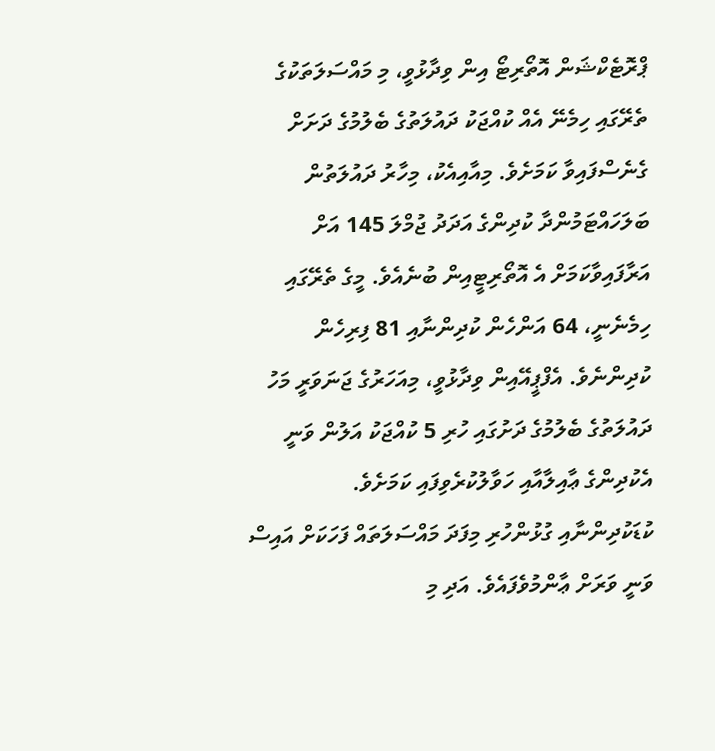ޕްރޮޓެކްޝަން އޮތޯރިޓޯ އިން ވިދާޅުވީ، މި މައްސަލަތަކުގެ ތެރޭގައި ހިމެނޭ އެއް ކުއްޖަކު ދައުލަތުގެ ބެލުމުގެ ދަށަށް ގެނެސްފައިވާ ކަމަށެވެ. މިއާއިއެކު، މިހާރު ދައުލަތުން ބަލަހައްޓަމުންދާ ކުދިންގެ އަދަދު ޖުމްލަ 145 އަށް އަރާފައިވާކަމަށް އެ އޮތޯރިޓީއިން ބުނެއެވެ. މީގެ ތެރޭގައި ހިމެނެނީ، 64 އަންހެން ކުދިންނާއި 81 ފިރިހެން ކުދިންނެވެ. އެފްޕީއޭއިން ވިދާޅުވީ، މިއަހަރުގެ ޖަނަވަރީ މަހު ދައުލަތުގެ ބެލުމުގެ ދަށުގައި ހުރި 5 ކުއްޖަކު އަލުން ވަނީ އެކުދިންގެ ޢާއިލާއާއި ހަވާލުކުރެވިފައި ކަމަށެވެ.
ކުޑަކުދިންނާއި ގުޅުންހުރި މިފަދަ މައްސަލަތައް ފަހަކަށް އައިސް ވަނީ ވަރަށް ޢާންމުވެފައެވެ. އަދި މި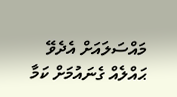މައްސަލައަށް އެދެވޭ ޙައްލެއް ގެނައުމަށް ކަމާ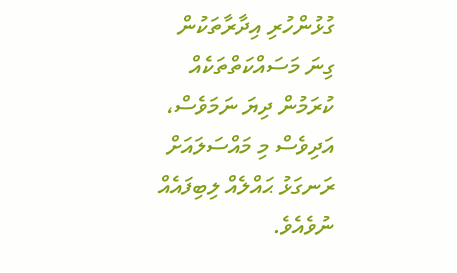ގުޅުންހުރި އިދާރާތަކުން ގިނަ މަސައްކަތްތަކެއް ކުރަމުން ދިޔަ ނަމަވެސް، އަދިވެސް މި މައްސަލައަށް ރަނގަޅު ޙައްލެއް ލިބިފައެއް ނުވެއެވެ.